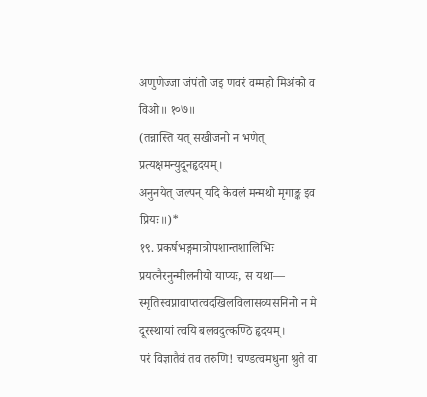अणुणेज्जा जंपंतो जइ णवरं वम्महो मिअंको व विओ॥ १०७॥
(तन्नास्ति यत् सखीजनो न भणेत् प्रत्यक्षमन्युदूनहृदयम्।
अनुनयेत् जल्पन् यदि केवलं मन्मथो मृगाङ्क इव प्रियः॥)*
१९. प्रकर्षभङ्गमात्रोपशान्तशालिभिः प्रयत्नैरनुन्मीलनीयो याप्यः, स यथा—
स्मृतिस्वप्नावाप्तत्वदखिलविलासव्यसनिनो न मे दूरस्थायां त्वयि बलवदुत्कण्ठि हृदयम्।
परं विज्ञातैवं तव तरुणि! चण्डत्वमधुना श्रुते वा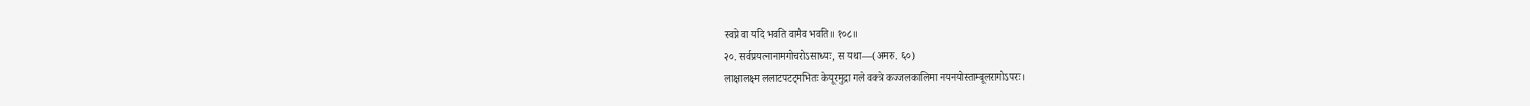स्वप्ने वा यदि भवति वामैव भवति॥ १०८॥
२०. सर्वप्रयत्नानामगोचरोऽसाध्यः, स यथा—(अमरु. ६०)
लाक्षालक्ष्म ललाटपटट्मभितः केयूरमुद्रा गले वक्त्रे कज्जलकालिमा नयनयोस्ताम्बूलरागोऽपरः।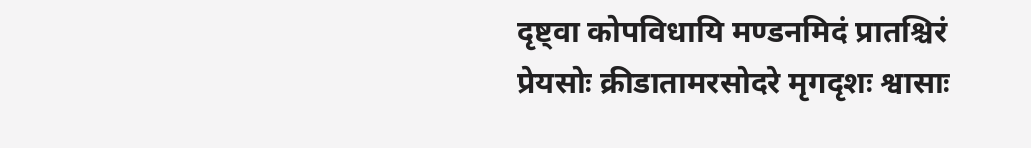दृष्ट्वा कोपविधायि मण्डनमिदं प्रातश्चिरं प्रेयसोः क्रीडातामरसोदरे मृगदृशः श्वासाः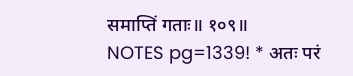समाप्तिं गताः॥ १०९॥
NOTES pg=1339! * अतः परं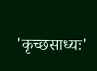'कृच्छसाध्यः'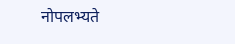नोपलभ्यते